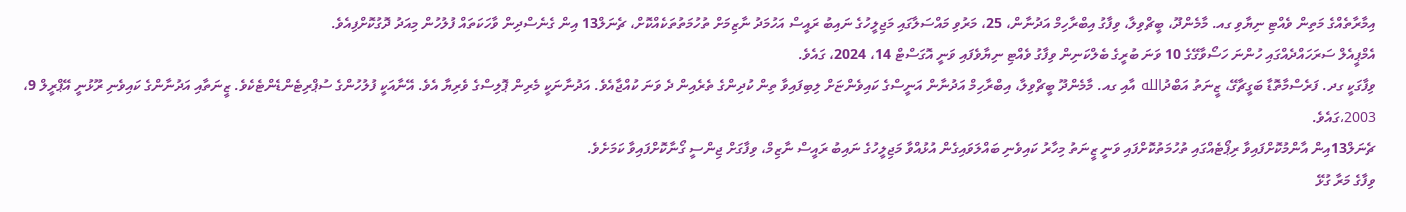އިމާރާތެއްގެ މަތިން ވެއްޓި ނިޔާވި ގއ. މާމެންދޫ، ބީޗްވިލާ، ވިފާގު އިބްރާހިމް އަދުނާން، 25، މަރުވި މައްސަލާގައި މަޖިލީހުގެ ނައިބު ރައީސް އަހުމަދު ނާޒިމަށް ތުހުމަތުތަކެއްކޮށް، ޗެނަލް13 އިން ގެނެސްދިން ވާހަކަތައް ފުލުހުން މިއަދު ދޮގުކޮށްފިއެވެ.
އެމްޕީއެލް ސަރަހައްދެއްގައި ހުންނަ ހަސޯވާގޭގެ 10 ވަނަ ބުރީގެ ބެލްކަނިން ވިފާގު ވެއްޓި ނިޔާވެފައި ވަނީ އޮގަސްޓް 14، 2024، ގައެވެ.
ވިފާގަކީ ގދ. ފަރެސްމާތޮޑާ ބަގީޗާގޭ، ޒީނަތު އަބްދުالله އާއި ގއ. މާމެންދޫ ބީޗްވިލާ، އިބްރާހިމް އަދުނާން އަނީސްގެ ކައިވެންޏަށް ލިބިފައިވާ ތިން ކުދިންގެ ތެރެއިން ދެ ވަނަ ކުއްޖާއެވެ. އަދުނާނަކީ މެރިން ޕޮލިސްގެ ވެރިޔާ އެވެ. އޭނާއަކީ ފުލުހުންގެ ސުޕްރިޓެންޑެންޓެކެވެ. ޒީނަތާއި އަދުނާންގެ ކައިވެނި ރޫޅުނީ އޭޕްރީލް 9، 2003،ގައެވެ.
ޗެނަލް13އިން އާންމުކޮށްފައިވާ ރިޕޯޓެއްގައި ތުހުމަތުކޮށްފައި ވަނީ ޒީނަތު މިހާރު ކައިވެނި ބައްލަވައިގެން އުޅުއްވާ މަޖިލީހުގެ ނައިބު ރައީސް ނާޒިމް، ވިފާގަށް ޖިންސީ ގޯނާކޮށްފައިވާ ކަމަށެވެ.
ވިފާގެ މަރާ ގުޅޭ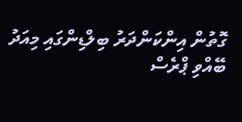ގޮތުން އިންކަންދަރު ބިލްޑިންގައި މިއަދު ބޭއްވި ޕްރެސް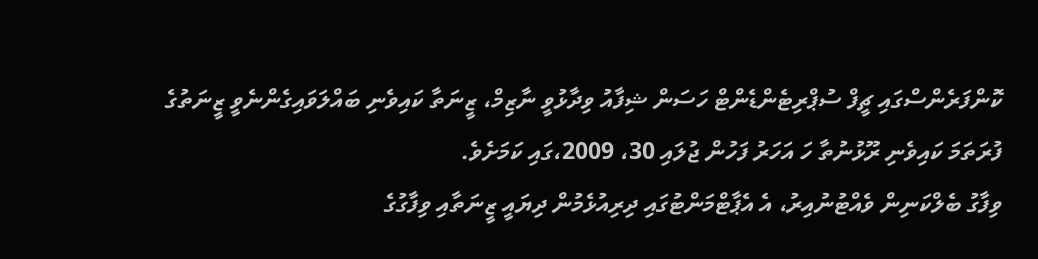ކޮންފަރެންސްގައި ޗީފް ސުޕްރިޓެންޑެންޓް ހަސަން ޝިފާއު ވިދާޅުވީ ނާޒިމް، ޒީނަތާ ކައިވެނި ބައްލަވައިގެންނެވީ ޒީނަތުގެ ފުރަތަމަ ކައިވެނި ރޫޅުނުތާ ހަ އަހަރު ފަހުން ޖުލައި 30، 2009،ގައި ކަމަށެވެ.
ވިފާގު ބެލްކަނިން ވެއްޓުނުއިރު، އެ އެޕާޓްމަންޓުގައި ދިރިއުޅެމުން ދިޔައީ ޒީނަތާއި ވިފާގުގެ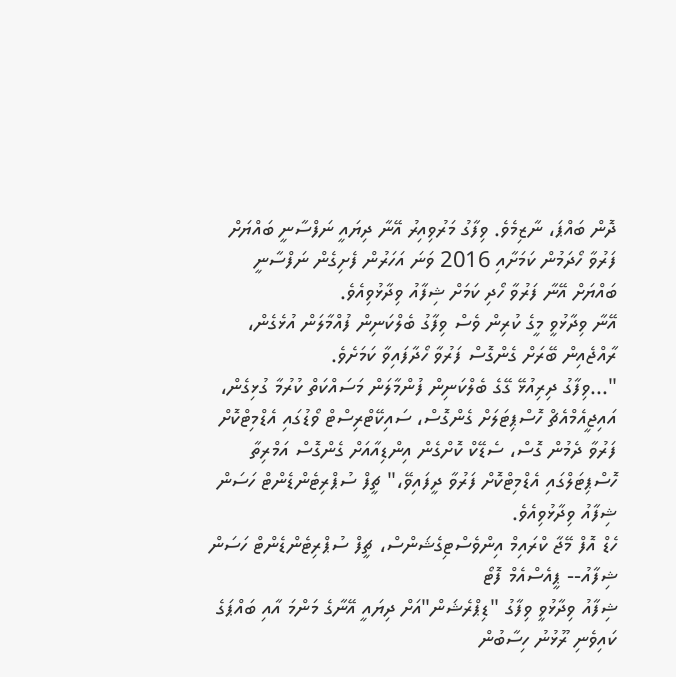ދޮން ބައްޕަ، ނާޒިމެވެ. ވިފާގު މަރުވިއިރު އޭނާ ދިޔައީ ނަފްސާނީ ބައްޔަށް ފަރުވާ ހޯދަމުން ކަމަށާއި 2016 ވަނަ އަހަރުން ފެށިގެން ނަފްސާނީ ބައްޔަށް އޭނާ ފަރުވާ ހޯދި ކަމަށް ޝިފާއު ވިދާޅުވިއެވެ.
އޭނާ ވިދާޅުވީ މީގެ ކުރިން ވެސް ވިފާގު ބެލްކަނިން ފުއްމާލަން އުޅެގެން، ރާއްޖެއިން ބޭރަށް ގެންގޮސް ފަރުވާ ހޯދާފައިވާ ކަމަށެވެ.
"...ވިފާގު ދިރިއުޅޭ ގޭގެ ބެލްކަނިން ފުންމާލަން މަސައްކަތް ކުރުމާ ގުޅިގެން، އައިޖީއެމްއެޗް ހޮސްޕިޓަލަށް ގެންގޮސް، ސައިކޭޓްރިސްޓް ވޯޑުގައި އެޑްމިޓްކޮށް ފަރުވާ ދެމުން ގޮސް، ސެޑޭކް ކޮށްގެން އިންޑިއާއަށް ގެންގޮސް އަމްރިތާ ހޮސްޕިޓަލްގައި އެޑްމިޓްކޮށް ފަރުވާ ދީފައިވޭ،" ޗީފް ސުޕްރިޓެންޑެންޓް ހަސަން ޝިފާއު ވިދާޅުވިއެވެ.
ހެޑް އޮފް މޭޖާ ކްރައިމް އިންވެސްޓިގެޝަންސް، ޗީފް ސުޕްރިޓެންޑެންޓް ހަސަން ޝިފާއު-- ޕީއެސްއެމް ފޮޓޯ
ޝިފާއު ވިދާޅުވީ ވިފާގު "ޑިޕްރެޝަން"އަށް ދިޔައީ އޭނާގެ މަންމަ އާއި ބައްޕަގެ ކައިވެނި ރޫޅުނު ހިސާބުން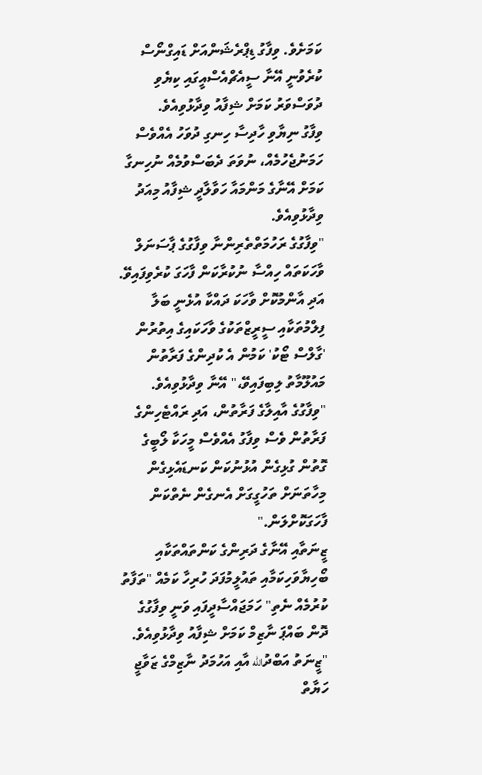ކަމަށެވެ. ވިފާގު ޑިޕްރެޝަންއަށް ޑައިގްނޯސް ކުރެވުނީ އޭނާ ސީއެޗްއެސްއީގައި ކިޔެވި ދުވަސްވަރު ކަމަށް ޝިފާއު ވިދާޅުވިއެވެ.
ވިފާގު ނިޔާވި ހާދިސާ ހިނގި ދުވަހު އެއްވެސް ހަމަނުޖެހުމެއް، ނުވަތަ ދެބަސްވުމެއް ނުހިނގާ ކަމަށް އޭނާގެ މަންމައާ ހަވާލާދީ ޝިފާއު މިއަދު ވިދާޅުވިއެވެ.
"ވިފާގުގެ ރަހުމަތްތެރިންނާ ވިފާގުގެ ޕާސަނަލް ވާހަކަތައް ހިއްސާ ނުކުރާކަން ފާހަގަ ކުރެވިފައިވޭ. އަދި އާންމުކޮށް ވާހަކަ ދައްކާ އުޅެނީ ބަލާ ފިލްމުތަކާއި ސީރީޒްތަކުގެ ވާހަކައިގެ އިތުރުން 'ގާލްސް ޓޯކު' ކަމުން އެ ކުދިންގެ ފަރާތުން މައުލޫމާތު ލިބިފައިވޭ،" އޭނާ ވިދާޅުވިއެވެ.
"ވިފާގުގެ އާއިލާގެ ފަރާތުން، އަދި ރައްޓެހިންގެ ފަރާތުން ވެސް ވިފާގު އެއްވެސް މީހަކާ ލޯބީގެ ގޮތުން ގުޅިގެން އުޅުނުކަން ކަނޑައެޅިގެން މިހާތަނަށް ތަހުގީގަށް އެނގެން ނެތްކަން ފާހަގަކޮށްލަން."
ޒީނަތާއި އޭނާގެ ދަރިންގެ ކަންތައްތަކާއި ބޯހިޔާވަހިކަމާއި ތައުލީމުފަދަ ހުރިހާ ކަމެއް "ތަފާތު ކުރުމެއް ނެތި" ހަމަޖައްސާދީފައި ވަނީ ވިފާގުގެ ދޮން ބައްޕަ ނާޒިމް ކަމަށް ޝިފާއު ވިދާޅުވިއެވެ.
"ޒީނަތު އަބްދުالله އާއި އަހުމަދު ނާޒިމްގެ ޒަވާޖީ ހަޔާތް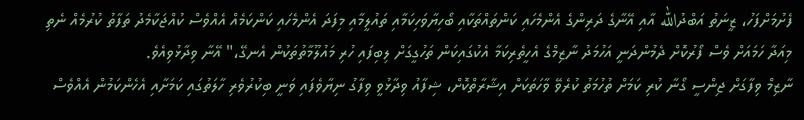ފެށުމަށްފަހު، ޒީނަތު އަބްދުالله އާއި އޭނާގެ ދަރިންގެ އެންމެހައި ކަންތައްތަކާއި ބޯހިޔާވަހިކަމާއި ތައުލީމާއި މިފަދަ އެންމެހައި ކަންކަމެއް އެއްވެސް ކުއްޖަކާމެދު ތަފާތު ކުރުމެއް ނެތި މިއަދާ ހަމައަށް ވެސް ފޯރުކޮށް ދެމުންދަނީ އަހުމަދު ނާޒިމްގެ އެހީތެރިކަމާ އެކުގައިކަން ތަހުގީގަށް ލިބިފައި ހުރި މައުލޫމާތުތަކުން އެނގޭ،" އޭނާ ވިދާޅުވިއެވެ.
ނާޒިމް ވިފާގަށް ޖިންސީ ގޯނާ ކުރި ކަމަށް ތުހުމަތު ކުރެވޭ ވާހަތަކަށް އިޝާރާތްކޮށް، ޝިފާއު ވިދާޅުވީ ވިފާގު ނިޔާވެފައި ވަނީ ބިކުރުވެރި ހާލަތުގައި ކަމަށާއި އެހެންކަމުން އެއްވެސް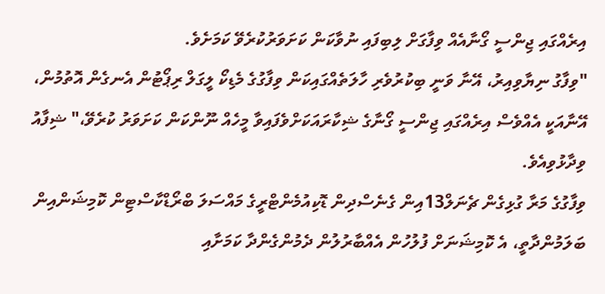އިރެއްގައި ޖިންސީ ގޯނާއެއް ވިފާގަށް ލިބިފައި ނުވާކަން ކަށަވަރުކުރެވޭ ކަމަށެވެ.
"ވިފާގު ނިޔާވިއިރު، އޭނާ ވަނީ ބިކުރުވެރި ހާލަތެއްގައިކަން ވިފާގުގެ މެޑިކޯ ލީގަލް ރިޕޯޓުން އެނގެން އޮތުމުން، އޭނާއަކީ އެއްވެސް އިރެއްގައި ޖިންސީ ގޯނާގެ ޝިކާރައަކަށްވެފައިވާ މީހެއް ނޫންކަން ކަށަވަރު ކުރެވޭ،" ޝިފާއު ވިދާޅުވިއެވެ.
ވިފާގުގެ މަރާ ގުޅިގެން ޗެނަލް13އިން ގެނެސްދިން ޑޮކިއުމެންޓްރީގެ މައްސަލަ ބްރޯޑްކާސްޓިން ކޮމިޝަންއިން ބަލަމުންދާތީ، އެ ކޮމިޝަނަށް ފުލުހުން އެއްބާރުލުން ދެމުންގެންދާ ކަމަށާއި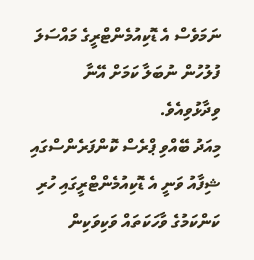ނަމަވެސް އެ ޑޮކިއުމެންޓްރީގެ މައްސަލަ ފުލުހުން ނުބަލާ ކަމަށް އޭނާ ވިދާޅުވިއެވެ.
މިއަދު ބޭއްވި ޕްރެސް ކޮންފަރެންސްގައި ޝިފާއު ވަނީ އެ ޑޮކިއުމެންޓްރީގައި ހުރި ކަންކަމުގެ ވާހަކަތައް ވަކިވަކިން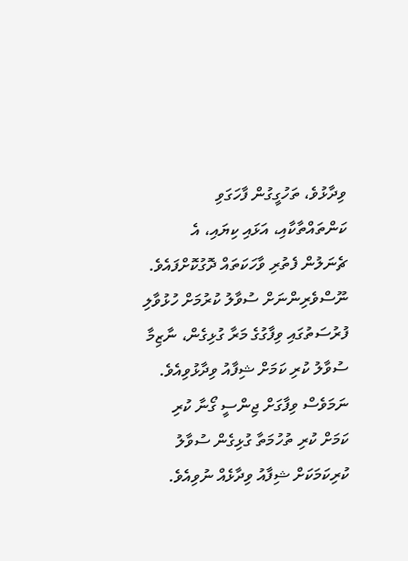ވިދާޅުވެ، ތަހުގީގުން ފާހަގަވި ކަންތައްތާކާއި، އަޅައި ކިޔައި، އެ ޗެނަލުން ފެތުރި ވާހަކަތައް ދޮގުކޮށްފައެވެ.
ނޫސްވެރިންނަށް ސުވާލު ކުރުމަށް ހުޅުވާލި ފުރުސަތުގައި ވިފާގުގެ މަރާ ގުޅިގެން، ނާޒިމާ ސުވާލު ކުރި ކަމަށް ޝިފާއު ވިދާޅުވިއެވެ. ނަމަވެސް ވިފާގަށް ޖިންސީ ގޯނާ ކުރި ކަމަށް ކުރި ތުހުމަތާ ގުޅިގެން ސުވާލު ކުރިކަމަކަށް ޝިފާއު ވިދާޅެއް ނުވިއެވެ.